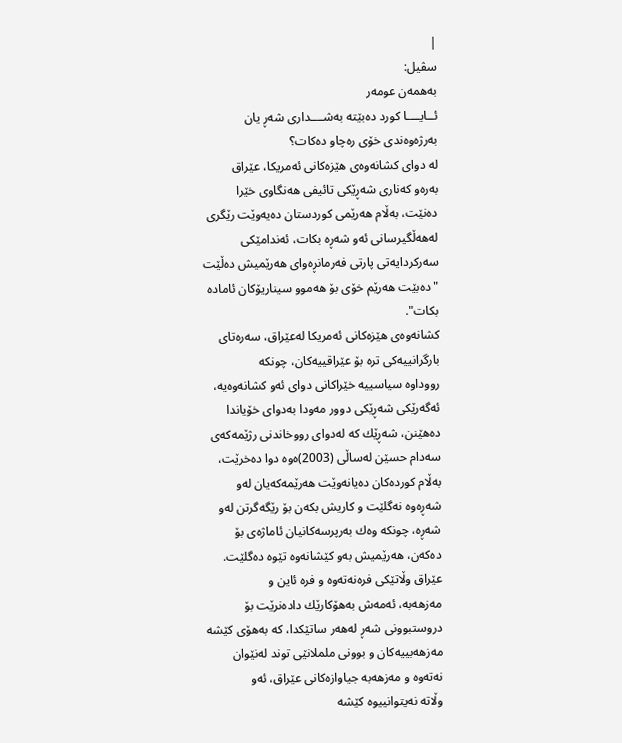|
سڤیل:
بەهمەن عومەر
ئــایــــا كورد دەبێتە بەشــــداری شەڕ یان
بەرژەوەندی خۆی رەچاو دەكات؟
لە دوای كشانەوەی هێزەكانی ئەمریكا، عێراق
بەرەو كەناری شەڕێكی تائیفی هەنگاوی خێرا
دەنێت، بەڵام هەرێمی كوردستان دەیەوێت رێگری
لەهەڵگیرسانی ئەو شەڕە بكات، ئەندامێكی
سەركردایەتی پارتی فەرمانڕەوای هەرێمیش دەڵێت
"دەبێت هەرێم خۆی بۆ هەموو سیناریۆكان ئامادە
بكات".
كشانەوەی هێزەكانی ئەمریكا لەعێراق، سەرەتای
بارگرانییەكی ترە بۆ عێراقییەكان، چونكە
رووداوە سیاسییە خێراكانی دوای ئەو كشانەوەیە،
ئەگەرێكی شەڕێكی دوور مەودا بەدوای خۆیاندا
دەهێنن، شەڕێك كە لەدوای رووخاندنی رژێمەكەی
سەدام حسێن لەساڵی (2003)ەوە دوا دەخرێت،
بەڵام كوردەكان دەیانەوێت هەرێمەكەیان لەو
شەڕەوە نەگلێت و كاریش بكەن بۆ رێگەگرتن لەو
شەڕە، چونكە وەك بەرپرسەكانیان ئاماژەی بۆ
دەكەن، هەرێمیش بەو كێشانەوە تێوە دەگلێت.
عێراق وڵاتێكی فرەنەتەوە و فرە ئاین و
مەزهەبە، ئەمەش بەهۆكارێك دادەنرێت بۆ
دروستبوونی شەڕ لەهەر ساتێكدا، كە بەهۆی كێشە
مەزهەبییەكان و بوونی ململانێی توند لەنێوان
نەتەوە و مەزهەبە جیاوازەكانی عێراق، ئەو
وڵاتە نەیتوانییوە كێشە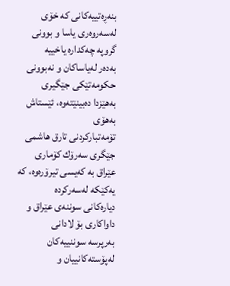بنەڕەتییەكانی كە خۆی
لەسەروەری یاسا و بوونی گروپە چەكدارە یاخییە
بەدەر لەیاساكان و نەبوونی حكومەتێكی جێگیری
بەهێزدا دەبینێتەوە، ئێستاش بەهۆی
تۆمەتباركردنی تارق هاشمی جێگری سەرۆك كۆماری
عێراق بە كەیسی تیرۆرەوە، كە یەكێكە لەسەركردە
دیارەكانی سوننەی عێراق و داواكاری بۆ لادانی
بەرپرسە سوننییەكان لەپۆستەكانییان و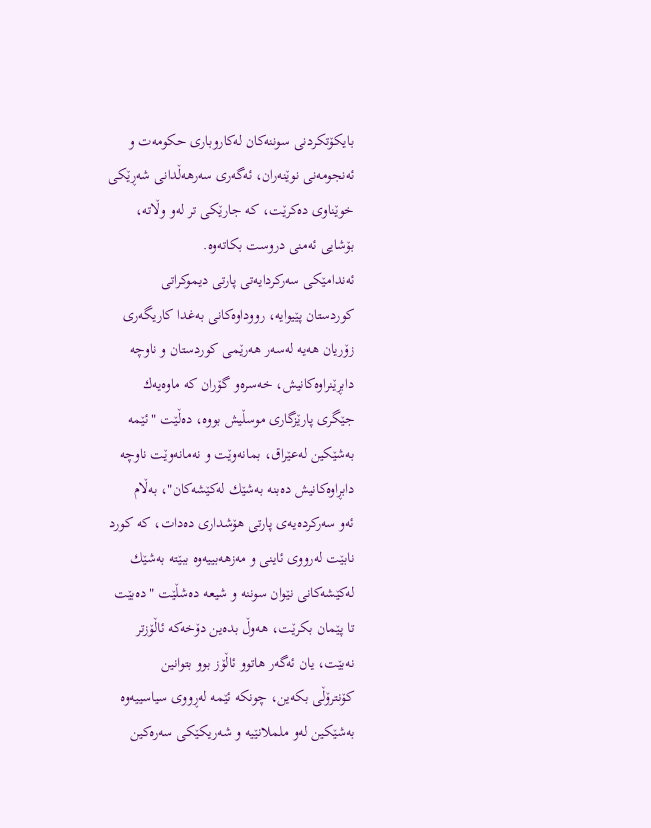بایكۆتكردنی سوننەكان لەكاروباری حكومەت و
ئەنجومەنی نوێنەران، ئەگەری سەرهەڵدانی شەڕێكی
خوێناوی دەكرێت، كە جارێكی تر لەو وڵاتە،
بۆشایی ئەمنی دروست بكاتەوە.
ئەندامێكی سەركردایەتی پارتی دیموكراتی
كوردستان پێیوایە، رووداوەكانی بەغدا كاریگەری
زۆریان هەیە لەسەر هەرێمی كوردستان و ناوچە
دابڕێنراوەكانیش، خەسرەو گۆران كە ماوەیەك
جێگری پارێزگاری موسڵیش بووە، دەڵێت "ئێمە
بەشێكین لەعێراق، بمانەوێت و نەمانەوێت ناوچە
دابڕاوەكانیش دەبنە بەشێك لەكێشەكان"، بەڵام
ئەو سەركردەیەی پارتی هۆشداری دەدات، كە كورد
نابێت لەرووی ئاینی و مەزهەبییەوە ببێتە بەشێك
لەكێشەكانی نێوان سوننە و شیعە دەشڵێت "دەبێت
تا پێمان بكرێت، هەوڵ بدەین دۆخەكە ئاڵۆزتر
نەبێت، یان ئەگەر هاتوو ئاڵۆز بوو بتوانین
كۆنترۆڵی بكەین، چونكە ئێمە لەڕووی سیاسییەوە
بەشێكین لەو ململانێیە و شەریكێكی سەرەكین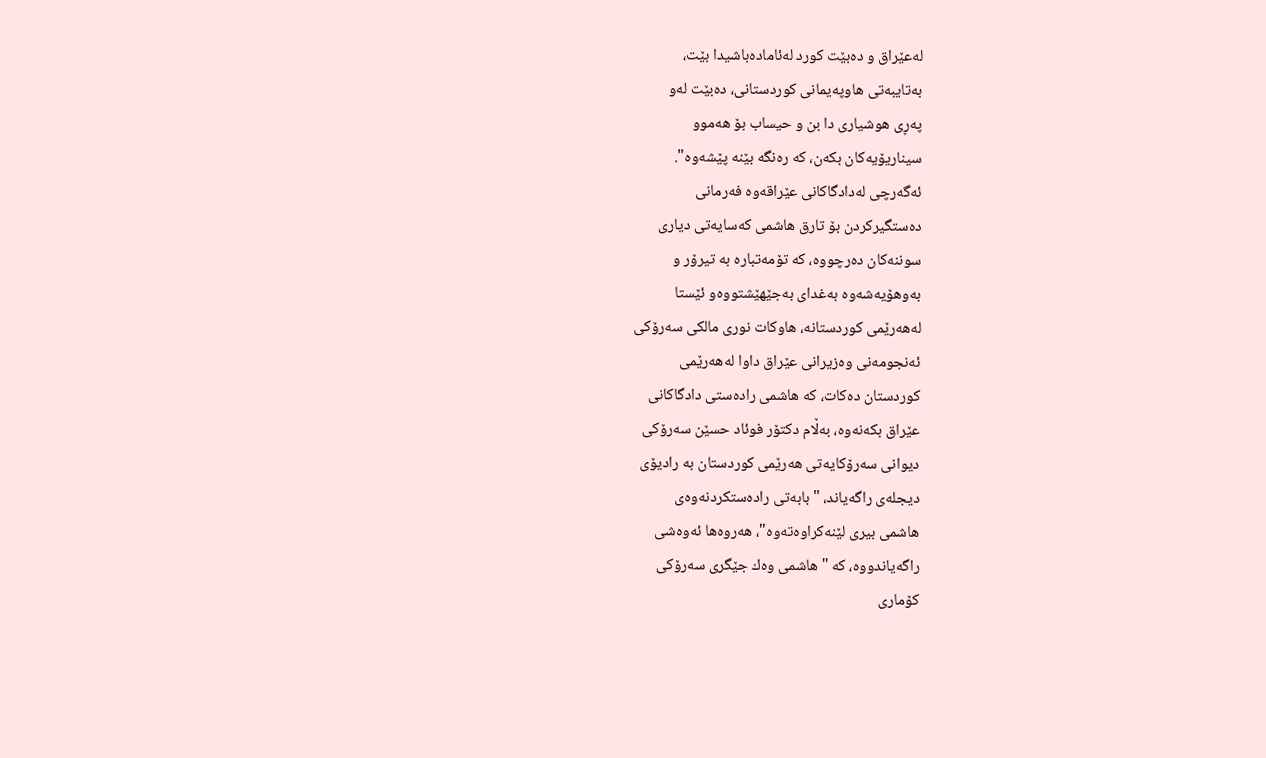لەعێراق و دەبێت كورد لەئامادەباشیدا بێت،
بەتایبەتی هاوپەیمانی كوردستانی، دەبێت لەو
پەڕی هوشیاری دا بن و حیساب بۆ هەموو
سیناریۆیەكان بكەن، كە رەنگە بێنە پێشەوە".
ئەگەرچی لەدادگاكانی عێراقەوە فەرمانی
دەستگیركردن بۆ تارق هاشمی كەسایەتی دیاری
سوننەكان دەرچووە، كە تۆمەتبارە بە تیرۆر و
بەوهۆیەشەوە بەغدای بەجێهێشتووەو ئێستا
لەهەرێمی كوردستانە، هاوكات نوری مالكی سەرۆكی
ئەنجومەنی وەزیرانی عێراق داوا لەهەرێمی
كوردستان دەكات، كە هاشمی رادەستی دادگاكانی
عێراق بكەنەوە، بەڵام دكتۆر فوئاد حسێن سەرۆكی
دیوانی سەرۆكایەتی هەرێمی كوردستان بە رادیۆی
دیجلەی راگەیاند، "بابەتی رادەستكردنەوەی
هاشمی بیری لێنەكراوەتەوە"، هەروەها ئەوەشی
راگەیاندووە، كە "هاشمی وەك جێگری سەرۆكی
كۆماری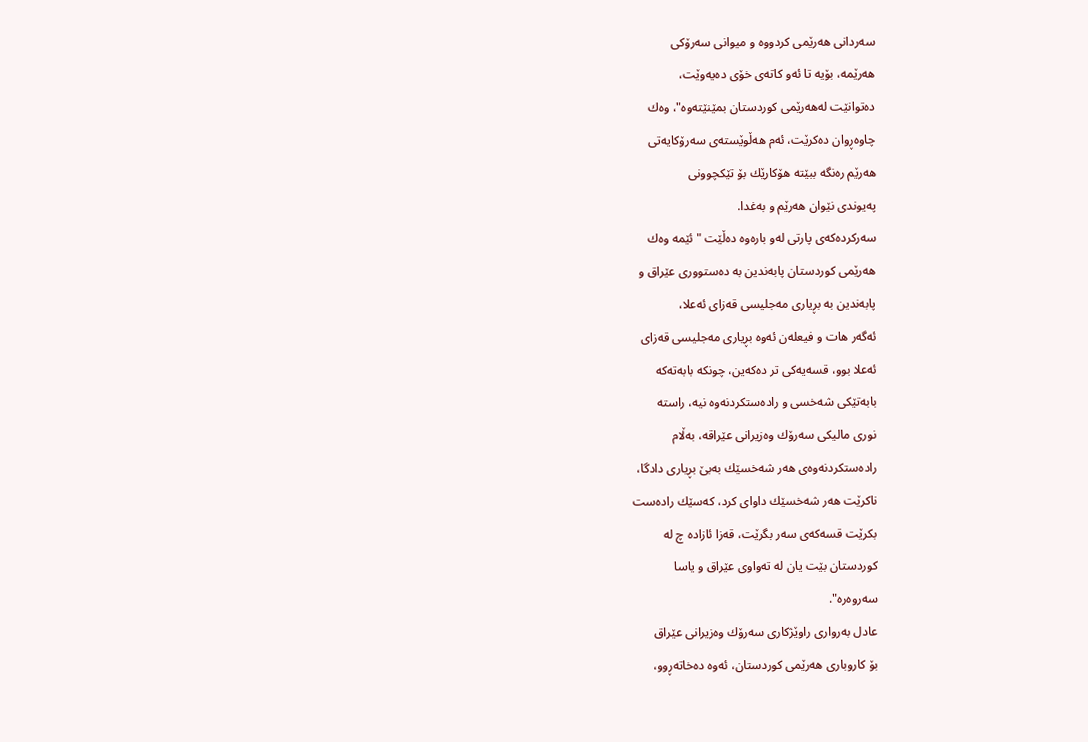سەردانی هەرێمی كردووە و میوانی سەرۆكی
هەرێمە، بۆیە تا ئەو كاتەی خۆی دەیەوێت،
دەتوانێت لەهەرێمی كوردستان بمێنێتەوە"، وەك
چاوەڕوان دەكرێت، ئەم هەڵوێستەی سەرۆكایەتی
هەرێم رەنگە ببێتە هۆكارێك بۆ تێكچوونی
پەیوندی نێوان هەرێم و بەغدا.
سەركردەكەی پارتی لەو بارەوە دەڵێت "ئێمە وەك
هەرێمی كوردستان پابەندین بە دەستووری عێراق و
پابەندین بە بڕیاری مەجلیسی قەزای ئەعلا،
ئەگەر هات و فیعلەن ئەوە بڕیاری مەجلیسی قەزای
ئەعلا بوو، قسەیەكی تر دەكەین، چونكە بابەتەكە
بابەتێكی شەخسی و رادەستكردنەوە نیە، راستە
نوری مالیكی سەرۆك وەزیرانی عێراقە، بەڵام
رادەستكردنەوەی هەر شەخسێك بەبێ بڕیاری دادگا،
ناكرێت هەر شەخسێك داوای كرد، كەسێك رادەست
بكرێت قسەكەی سەر بگرێت، قەزا ئازادە چ لە
كوردستان بێت یان لە تەواوی عێراق و یاسا
سەروەرە".
عادل بەرواری راوێژكاری سەرۆك وەزیرانی عێراق
بۆ كاروباری هەرێمی كوردستان، ئەوە دەخاتەڕوو،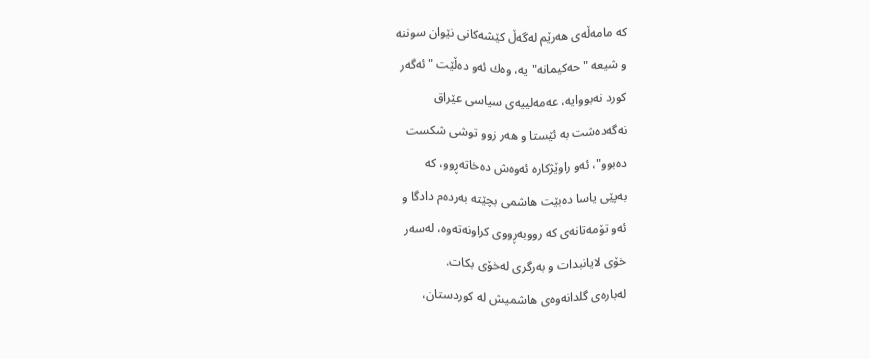كە مامەڵەی هەرێم لەگەڵ كێشەكانی نێوان سوننە
و شیعە "حەكیمانە"یە، وەك ئەو دەڵێت "ئەگەر
كورد نەبووایە، عەمەلییەی سیاسی عێراق
نەگەدەشت بە ئێستا و هەر زوو توشی شكست
دەبوو"، ئەو راوێژكارە ئەوەش دەخاتەڕوو، كە
بەپێی یاسا دەبێت هاشمی بچێتە بەردەم دادگا و
ئەو تۆمەتانەی كە رووبەڕووی كراونەتەوە، لەسەر
خۆی لایانبدات و بەرگری لەخۆی بكات.
لەبارەی گلدانەوەی هاشمیش لە كوردستان،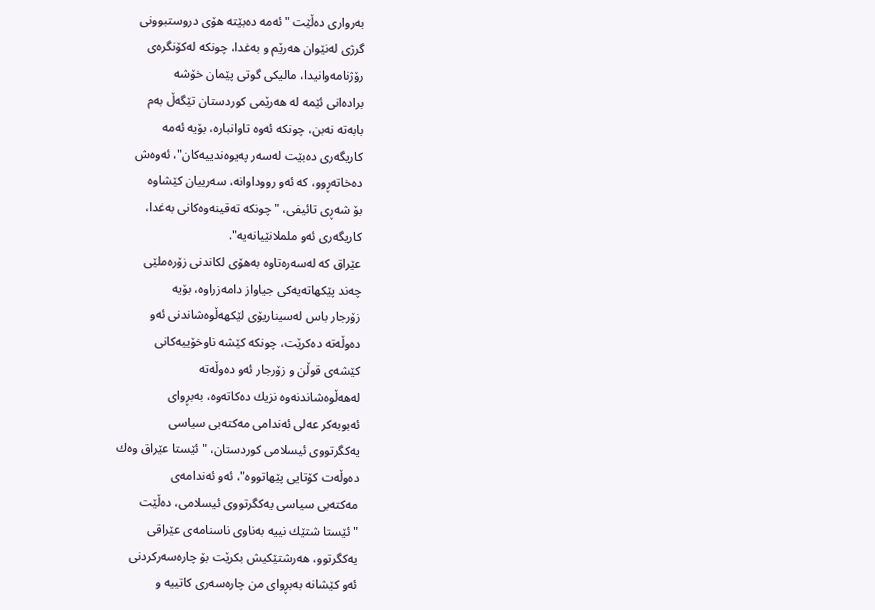بەرواری دەڵێت "ئەمە دەبێتە هۆی دروستبوونی
گرژی لەنێوان هەرێم و بەغدا، چونكە لەكۆنگرەی
رۆژنامەوانیدا، مالیكی گوتی پێمان خۆشە
برادەانی ئێمە لە هەرێمی كوردستان تێگەڵ بەم
بابەتە نەبن، چونكە ئەوە تاوانبارە، بۆیە ئەمە
كاریگەری دەبێت لەسەر پەیوەندییەكان"، ئەوەش
دەخاتەڕوو، كە ئەو رووداوانە، سەرییان كێشاوە
بۆ شەڕی تائیفی، "چونكە تەقینەوەكانی بەغدا،
كاریگەری ئەو ململانێیانەیە".
عێراق كە لەسەرەتاوە بەهۆی لكاندنی زۆرەملێی
چەند پێكهاتەیەكی جیاواز دامەزراوە، بۆیە
زۆرجار باس لەسیناریۆی لێكهەڵوەشاندنی ئەو
دەوڵەتە دەكرێت، چونكە كێشە ناوخۆییەكانی
كێشەی قوڵن و زۆرجار ئەو دەوڵەتە
لەهەڵوەشاندنەوە نزیك دەكاتەوە، بەبڕوای
ئەبوبەكر عەلی ئەندامی مەكتەبی سیاسی
یەكگرتووی ئیسلامی كوردستان، "ئێستا عێراق وەك
دەوڵەت كۆتایی پێهاتووە"، ئەو ئەندامەی
مەكتەبی سیاسی یەكگرتووی ئیسلامی، دەڵێت
"ئێستا شتێك نییە بەناوی ناسنامەی عێراقی
یەكگرتوو، هەرشتێكیش بكرێت بۆ چارەسەركردنی
ئەو كێشانە بەبڕوای من چارەسەری كاتییە و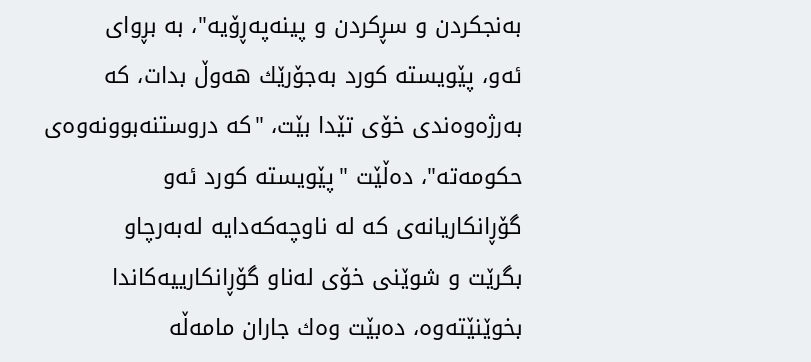بەنجكردن و سڕكردن و پینەپەڕۆیە"، بە بڕوای
ئەو، پێویستە كورد بەجۆرێك هەوڵ بدات، كە
بەرژەوەندی خۆی تێدا بێت، "كە دروستنەبوونەوەی
حكومەتە"، دەڵێت "پێویستە كورد ئەو
گۆڕانكاریانەی كە لە ناوچەكەدایە لەبەرچاو
بگرێت و شوێنی خۆی لەناو گۆڕانكارییەكاندا
بخوێنێتەوە، دەبێت وەك جاران مامەڵە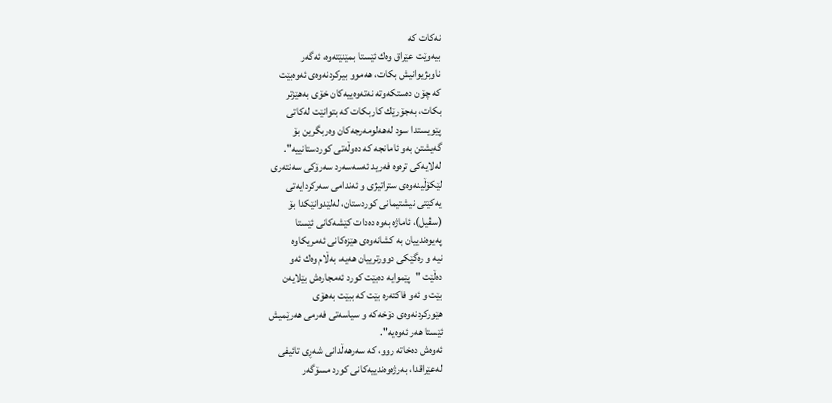نەكات كە
بیەوێت عێراق وەك ئێستا بمێنێتەوە، ئەگەر
ناوبژیوانیش بكات، هەموو بیركردنەوەی ئەوەبێت
كە چۆن دەستكەوتە نەتەوەییەكان خۆی بەهێزتر
بكات، بەجۆرێك كاربكات كە بتوانێت لەكاتی
پێویستدا سود لەهەلومەرجەكان وەربگرین بۆ
گەیشتن بەو ئامانجە كە دەوڵەتی كوردستانییە".
لەلایەكی ترەوە فەرید ئەسەسەرد سەرۆكی سەنتەری
لێكۆڵینەوەی ستراتیژی و ئەندامی سەركردایەتی
یەكێتی نیشتیمانی كوردستان، لەلێدوانێكدا بۆ
(سڤیل)، ئاماژە بەوە دەدات كێشەكانی ئێستا
پەیوەندییان بە كشانەوەی هێزەكانی ئەمریكاوە
نیە و رەگێكی دوورترییان هەیە، بەڵام وەك ئەو
دەڵێت "پێموایە دەبێت كورد ئەمجارەش بێلایەن
بێت و ئەو فاكتەرە بێت كە ببێت بەهۆی
هێوركردنەوەی دۆخەكە و سیاسەتی فەرمی هەرێمیش
ئێستا هەر ئەوەیە".
ئەوەش دەخاتە روو، كە سەرهەڵدانی شەڕی تائیفی
لەعێراقدا، بەرژەوەندییەكانی كورد مسۆگەر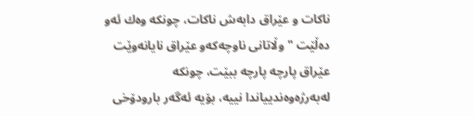ناكات و عێراق دابەش ناكات، چونكە وەك ئەو
دەڵێت "وڵاتانی ناوچەكەو عێراق نایانەوێت
عێراق پارچە پارچە ببێت، چونكە
لەبەرژەوەندییاندا نییە، بۆیە ئەگەر بارودۆخی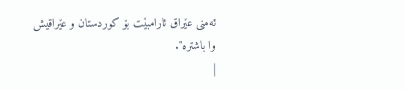ئەمنی عێراق ئارامبێت بۆ كوردستان و عێراقیش
وا باشترە".
|